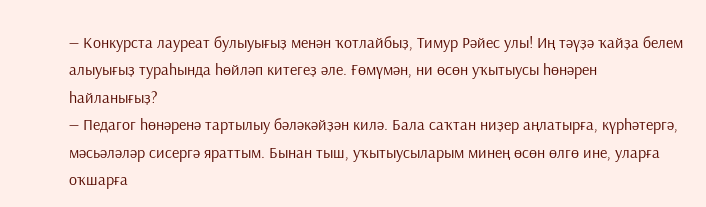— Конкурста лауреат булыуығыҙ менән ҡотлайбыҙ, Тимур Рәйес улы! Иң тәүҙә ҡайҙа белем алыуығыҙ тураһында һөйләп китегеҙ әле. Ғөмүмән, ни өсөн уҡытыусы һөнәрен һайланығыҙ?
— Педагог һөнәренә тартылыу бәләкәйҙән килә. Бала саҡтан ниҙер аңлатырға, күрһәтергә, мәсьәләләр сисергә яраттым. Бынан тыш, уҡытыусыларым минең өсөн өлгө ине, уларға оҡшарға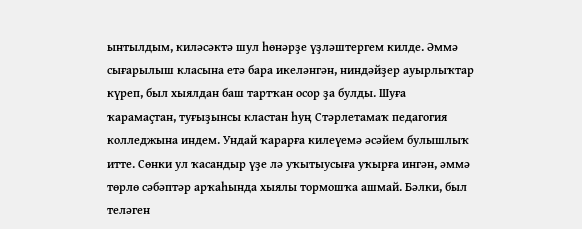ынтылдым, киләсәктә шул һөнәрҙе үҙләштергем килде. Әммә сығарылыш класына етә бара икеләнгән, ниндәйҙер ауырлыҡтар күреп, был хыялдан баш тартҡан осор ҙа булды. Шуға ҡарамаҫтан, туғыҙынсы кластан һуң Стәрлетамаҡ педагогия колледжына индем. Ундай ҡарарға килеүемә әсәйем булышлыҡ итте. Сөнки ул ҡасандыр үҙе лә уҡытыусыға уҡырға ингән, әммә төрлө сәбәптәр арҡаһында хыялы тормошҡа ашмай. Бәлки, был теләген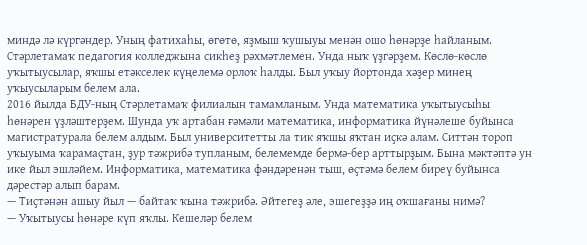миндә лә күргәндер. Уның фатихаһы, өгөтө, яҙмыш ҡушыуы менән ошо һөнәрҙе һайланым.
Стәрлетамаҡ педагогия колледжына сикһеҙ рәхмәтлемен. Унда ныҡ үҙгәрҙем. Көслө-көслө уҡытыусылар, яҡшы етәкселек күңелемә орлоҡ һалды. Был уҡыу йортонда хәҙер минең уҡыусыларым белем ала.
2016 йылда БДУ-ның Стәрлетамаҡ филиалын тамамланым. Унда математика уҡытыусыһы һөнәрен үҙләштерҙем. Шунда уҡ артабан ғәмәли математика, информатика йүнәлеше буйынса магистратурала белем алдым. Был университетты ла тик яҡшы яҡтан иҫкә алам. Ситтән тороп уҡыуыма ҡарамаҫтан, ҙур тәжрибә тупланым, белемемде бермә-бер арттырҙым. Бына мәктәптә ун ике йыл эшләйем. Информатика, математика фәндәренән тыш, өҫтәмә белем биреү буйынса дәрестәр алып барам.
— Тиҫтәнән ашыу йыл — байтаҡ ҡына тәжрибә. Әйтегеҙ әле, эшегеҙҙә иң оҡшағаны нимә?
— Уҡытыусы һөнәре күп яҡлы. Кешеләр белем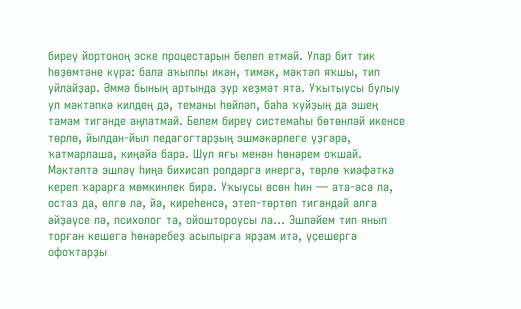биреү йортоноң эске процестарын белеп етмәй. Улар бит тик һөҙөмтәне күрә: бала аҡыллы икән, тимәк, мәктәп яҡшы, тип уйлайҙар. Әммә бының артында ҙур хеҙмәт ята. Уҡытыусы булыу ул мәктәпкә килдең дә, теманы һөйләп, баһа ҡуйҙың да эшең тамам тигәнде аңлатмай. Белем биреү системаһы бөтөнләй икенсе төрлө, йылдан-йыл педагогтарҙың эшмәкәрлеге үҙгәрә, ҡатмарлаша, киңәйә бара. Шул яғы менән һөнәрем оҡшай. Мәктәптә эшләү һиңә бихисап ролдәргә инергә, төрлө ҡиәфәткә кереп ҡарарға мөмкинлек бирә. Уҡыусы өсөн һин — ата-әсә лә, остаз да, өлгө лә, йә, киреһенсә, этеп-төртөп тигәндәй алға әйҙәүсе лә, психолог та, ойоштороусы ла... Эшләйем тип янып торған кешегә һөнәребеҙ асылырға ярҙам итә, үҫешергә офоҡтарҙы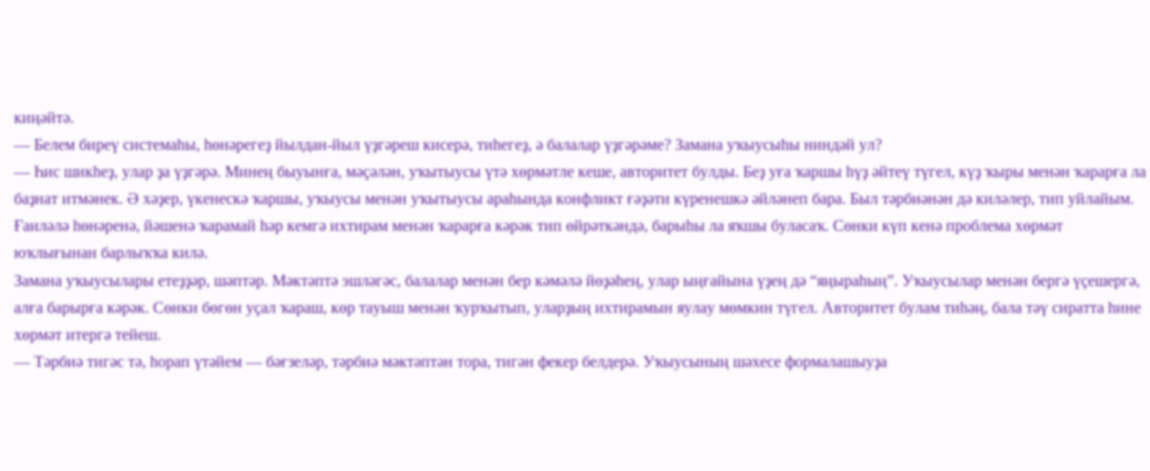киңәйтә.
— Белем биреү системаһы, һөнәрегеҙ йылдан-йыл үҙгәреш кисерә, тиһегеҙ, ә балалар үҙгәрәме? Замана уҡыусыһы ниндәй ул?
— Һис шикһеҙ, улар ҙа үҙгәрә. Минең быуынға, мәҫәлән, уҡытыусы үтә хөрмәтле кеше, авторитет булды. Беҙ уға ҡаршы һүҙ әйтеү түгел, күҙ ҡыры менән ҡарарға ла баҙнат итмәнек. Ә хәҙер, үкенескә ҡаршы, уҡыусы менән уҡытыусы араһында конфликт ғәҙәти күренешкә әйләнеп бара. Был тәрбиәнән дә киләлер, тип уйлайым. Ғаиләлә һөнәренә, йәшенә ҡарамай һәр кемгә ихтирам менән ҡарарға кәрәк тип өйрәткәндә, барыһы ла яҡшы буласаҡ. Сөнки күп кенә проблема хөрмәт юҡлығынан барлыҡҡа килә.
Замана уҡыусылары етеҙҙәр, шәптәр. Мәктәптә эшләгәс, балалар менән бер кәмәлә йөҙәһең, улар ыңғайына үҙең дә “яңыраһың”. Уҡыусылар менән бергә үҫешергә, алға барырға кәрәк. Сөнки бөгөн уҫал ҡараш, көр тауыш менән ҡурҡытып, уларҙың ихтирамын яулау мөмкин түгел. Авторитет булам тиһәң, бала тәү сиратта һине хөрмәт итергә тейеш.
— Тәрбиә тигәс тә, һорап үтәйем — бәғзеләр, тәрбиә мәктәптән тора, тигән фекер белдерә. Уҡыусының шәхесе формалашыуҙа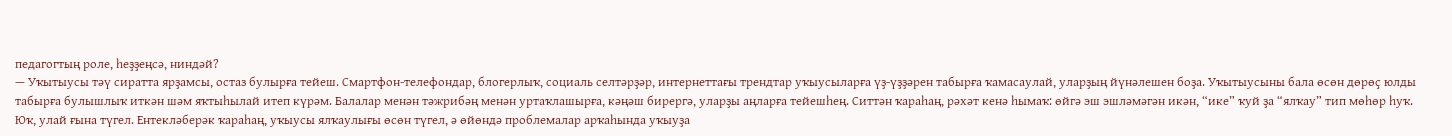педагогтың роле, һеҙҙеңсә, ниндәй?
— Уҡытыусы тәү сиратта ярҙамсы, остаз булырға тейеш. Смартфон-телефондар, блогерлыҡ, социаль селтәрҙәр, интернеттағы трендтар уҡыусыларға үҙ-үҙҙәрен табырға ҡамасаулай, уларҙың йүнәлешен боҙа. Уҡытыусыны бала өсөн дөрөҫ юлды табырға булышлыҡ иткән шәм яҡтыһылай итеп күрәм. Балалар менән тәжрибәң менән уртаҡлашырға, кәңәш бирергә, уларҙы аңларға тейешһең. Ситтән ҡараһаң, рәхәт кенә һымаҡ: өйгә эш эшләмәгән икән, “ике” ҡуй ҙа “ялҡау” тип мөһөр һуҡ. Юҡ, улай ғына түгел. Ентекләберәк ҡараһаң, уҡыусы ялҡаулығы өсөн түгел, ә өйөндә проблемалар арҡаһында уҡыуҙа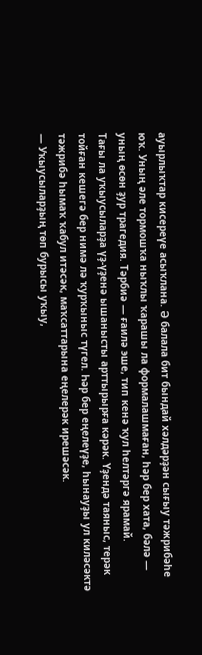ауырлыҡтар кисереүе асыҡлана. Ә балала бит бындай хәлдәрҙән сығыу тәжрибәһе юҡ. Уның әле тормошҡа ныҡлы ҡарашы ла формалашмаған, һәр бер хата, бәлә — уның өсөн ҙур трагедия. Тәрбиә — ғаилә эше, тип кенә ҡул һелтәргә ярамай.
Тағы ла уҡыусыларҙа үҙ-үҙенә ышанысты арттырырға кәрәк. Үҙендә таяныс, терәк тойған кешегә бер нимә лә ҡурҡыныс түгел. Һәр бер еңелеүҙе, һынауҙы ул киләсәктә тәжрибә һымаҡ ҡабул итәсәк, маҡсаттарына еңелерәк ирешәсәк.
— Уҡыусыларҙың төп бурысы уҡыу,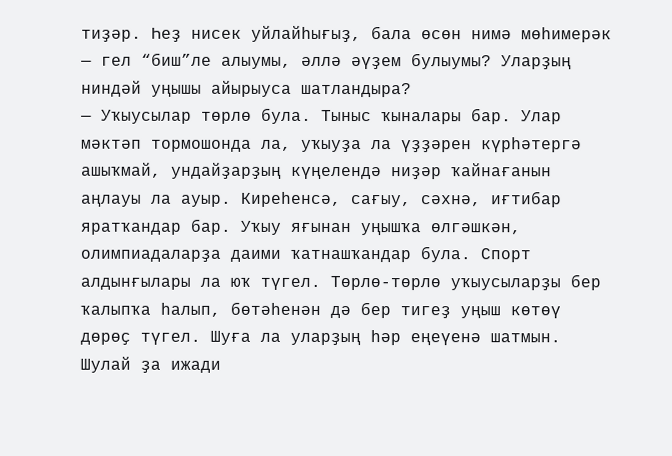тиҙәр. Һеҙ нисек уйлайһығыҙ, бала өсөн нимә мөһимерәк — гел “биш”ле алыумы, әллә әүҙем булыумы? Уларҙың ниндәй уңышы айырыуса шатландыра?
— Уҡыусылар төрлө була. Тыныс ҡыналары бар. Улар мәктәп тормошонда ла, уҡыуҙа ла үҙҙәрен күрһәтергә ашыҡмай, ундайҙарҙың күңелендә ниҙәр ҡайнағанын аңлауы ла ауыр. Киреһенсә, сағыу, сәхнә, иғтибар яратҡандар бар. Уҡыу яғынан уңышҡа өлгәшкән, олимпиадаларҙа даими ҡатнашҡандар була. Спорт алдынғылары ла юҡ түгел. Төрлө-төрлө уҡыусыларҙы бер ҡалыпҡа һалып, бөтәһенән дә бер тигеҙ уңыш көтөү дөрөҫ түгел. Шуға ла уларҙың һәр еңеүенә шатмын.
Шулай ҙа ижади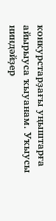конкурстарҙағы уңыштарға айырыуса ҡыуанам. Уҡыусы ниндәйҙер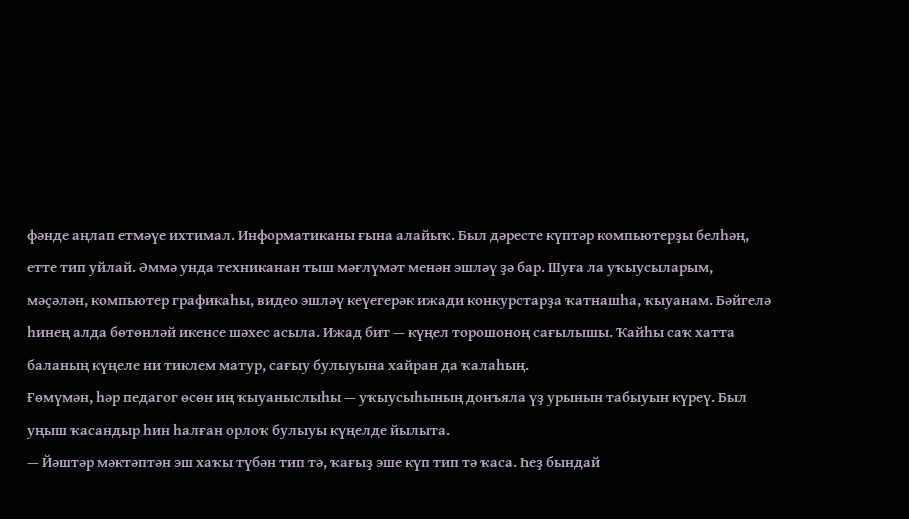фәнде аңлап етмәүе ихтимал. Информатиканы ғына алайыҡ. Был дәресте күптәр компьютерҙы белһәң, етте тип уйлай. Әммә унда техниканан тыш мәғлүмәт менән эшләү ҙә бар. Шуға ла уҡыусыларым, мәҫәлән, компьютер графикаһы, видео эшләү кеүегерәк ижади конкурстарҙа ҡатнашһа, ҡыуанам. Бәйгелә һинең алда бөтөнләй икенсе шәхес асыла. Ижад бит — күңел торошоноң сағылышы. Ҡайһы саҡ хатта баланың күңеле ни тиклем матур, сағыу булыуына хайран да ҡалаһың.
Ғөмүмән, һәр педагог өсөн иң ҡыуаныслыһы — уҡыусыһының донъяла үҙ урынын табыуын күреү. Был уңыш ҡасандыр һин һалған орлоҡ булыуы күңелде йылыта.
— Йәштәр мәктәптән эш хаҡы түбән тип тә, ҡағыҙ эше күп тип тә ҡаса. Һеҙ бындай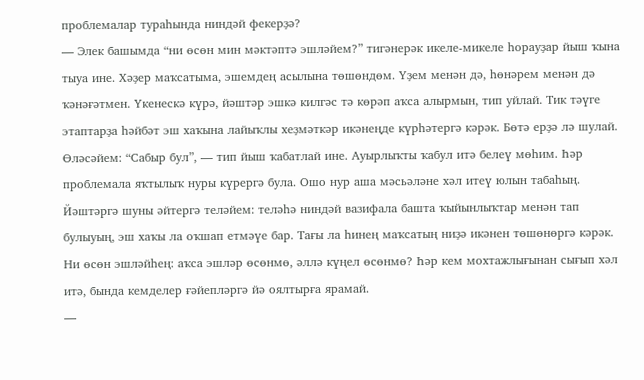проблемалар тураһында ниндәй фекерҙә?
— Элек башымда “ни өсөн мин мәктәптә эшләйем?” тигәнерәк икеле-микеле һорауҙар йыш ҡына тыуа ине. Хәҙер маҡсатыма, эшемдең асылына төшөндөм. Үҙем менән дә, һөнәрем менән дә ҡәнәғәтмен. Үкенескә күрә, йәштәр эшкә килгәс тә көрәп аҡса алырмын, тип уйлай. Тик тәүге этаптарҙа һәйбәт эш хаҡына лайыҡлы хеҙмәткәр икәнеңде күрһәтергә кәрәк. Бөтә ерҙә лә шулай.
Өләсәйем: “Сабыр бул”, — тип йыш ҡабатлай ине. Ауырлыҡты ҡабул итә белеү мөһим. Һәр проблемала яҡтылыҡ нуры күрергә була. Ошо нур аша мәсьәләне хәл итеү юлын табаһың. Йәштәргә шуны әйтергә теләйем: теләһә ниндәй вазифала башта ҡыйынлыҡтар менән тап булыуың, эш хаҡы ла оҡшап етмәүе бар. Тағы ла һинең маҡсатың ниҙә икәнен төшөнөргә кәрәк. Ни өсөн эшләйһең: аҡса эшләр өсөнмө, әллә күңел өсөнмө? Һәр кем мохтажлығынан сығып хәл итә, бында кемделер ғәйепләргә йә оялтырға ярамай.
—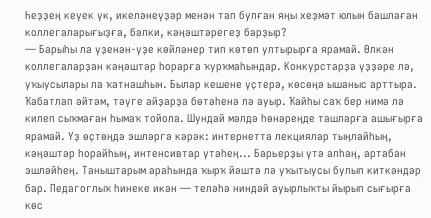Һеҙҙең кеүек үк, икеләнеүҙәр менән тап булған яңы хеҙмәт юлын башлаған коллегаларығыҙға, бәлки, кәңәштәрегеҙ барҙыр?
— Барыһы ла үҙенән-үҙе көйләнер тип көтөп ултырырға ярамай. Өлкән коллегаларҙан кәңәштәр һорарға ҡурҡмаһындар. Конкурстарҙа үҙҙәре лә, уҡыусылары ла ҡатнашһын. Былар кешене үҫтерә, көсөңә ышаныс арттыра. Ҡабатлап әйтәм, тәүге айҙарҙа бөтәһенә лә ауыр. Ҡайһы саҡ бер нимә лә килеп сыҡмаған һымаҡ тойола. Шундай мәлдә һөнәреңде ташларға ашығырға ярамай. Үҙ өҫтөңдә эшләргә кәрәк: интернетта лекциялар тыңлайһың, кәңәштәр һорайһың, интенсивтар үтәһең... Барьерҙы үтә алһаң, артабан эшләйһең. Таныштарым араһында ҡырҡ йәштә лә уҡытыусы булып киткәндәр бар. Педагоглыҡ һинеке икән — теләһә ниндәй ауырлыҡты йырып сығырға көс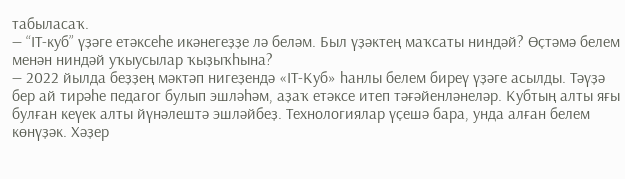табыласаҡ.
— “IT-куб” үҙәге етәксеһе икәнегеҙҙе лә беләм. Был үҙәктең маҡсаты ниндәй? Өҫтәмә белем менән ниндәй уҡыусылар ҡыҙыҡһына?
— 2022 йылда беҙҙең мәктәп нигеҙендә «IT-Куб» һанлы белем биреү үҙәге асылды. Тәүҙә бер ай тирәһе педагог булып эшләһәм, аҙаҡ етәксе итеп тәғәйенләнеләр. Кубтың алты яғы булған кеүек алты йүнәлештә эшләйбеҙ. Технологиялар үҫешә бара, унда алған белем көнүҙәк. Хәҙер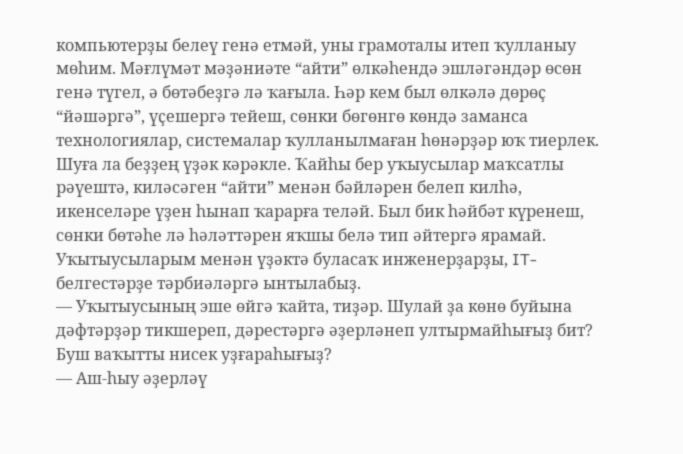компьютерҙы белеү генә етмәй, уны грамоталы итеп ҡулланыу мөһим. Мәғлүмәт мәҙәниәте “айти” өлкәһендә эшләгәндәр өсөн генә түгел, ә бөтәбеҙгә лә ҡағыла. Һәр кем был өлкәлә дөрөҫ “йәшәргә”, үҫешергә тейеш, сөнки бөгөнгө көндә заманса технологиялар, системалар ҡулланылмаған һөнәрҙәр юҡ тиерлек. Шуға ла беҙҙең үҙәк кәрәкле. Ҡайһы бер уҡыусылар маҡсатлы рәүештә, киләсәген “айти” менән бәйләрен белеп килһә, икенселәре үҙен һынап ҡарарға теләй. Был бик һәйбәт күренеш, сөнки бөтәһе лә һәләттәрен яҡшы белә тип әйтергә ярамай. Уҡытыусыларым менән үҙәктә буласаҡ инженерҙарҙы, IT-белгестәрҙе тәрбиәләргә ынтылабыҙ.
— Уҡытыусының эше өйгә ҡайта, тиҙәр. Шулай ҙа көнө буйына дәфтәрҙәр тикшереп, дәрестәргә әҙерләнеп ултырмайһығыҙ бит? Буш ваҡытты нисек уҙғараһығыҙ?
— Аш-һыу әҙерләү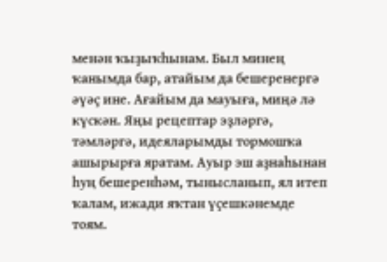менән ҡыҙыҡһынам. Был минең ҡанымда бар, атайым да бешеренергә әүәҫ ине. Ағайым да мауыға, миңә лә күскән. Яңы рецептар эҙләргә, тәмләргә, идеяларымды тормошҡа ашырырға яратам. Ауыр эш аҙнаһынан һуң бешеренһәм, тынысланып, ял итеп ҡалам, ижади яҡтан үҫешкәнемде тоям.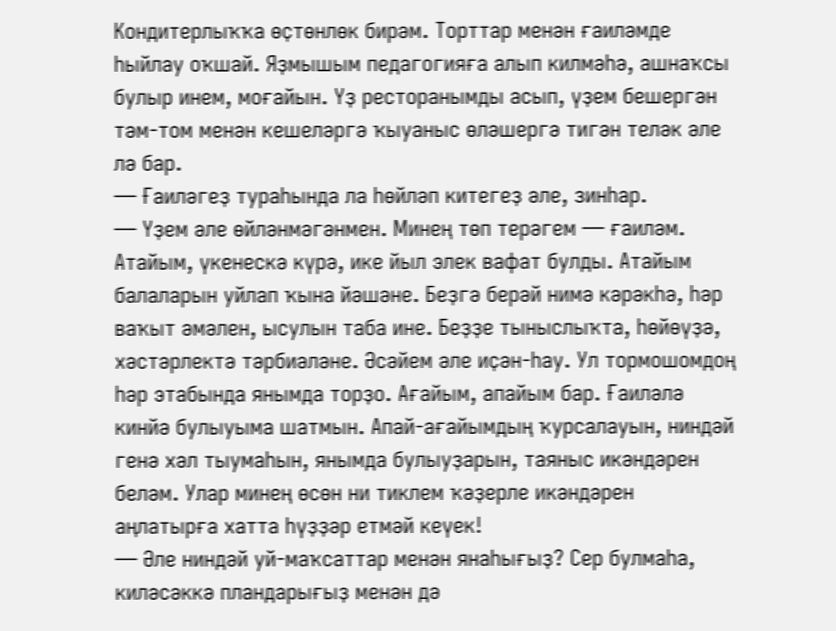Кондитерлыҡҡа өҫтөнлөк бирәм. Торттар менән ғаиләмде һыйлау оҡшай. Яҙмышым педагогияға алып килмәһә, ашнаҡсы булыр инем, моғайын. Үҙ ресторанымды асып, үҙем бешергән тәм-том менән кешеләргә ҡыуаныс өләшергә тигән теләк әле лә бар.
— Ғаиләгеҙ тураһында ла һөйләп китегеҙ әле, зинһар.
— Үҙем әле өйләнмәгәнмен. Минең төп терәгем — ғаиләм. Атайым, үкенескә күрә, ике йыл элек вафат булды. Атайым балаларын уйлап ҡына йәшәне. Беҙгә берәй нимә кәрәкһә, һәр ваҡыт әмәлен, ысулын таба ине. Беҙҙе тыныслыҡта, һөйөүҙә, хәстәрлектә тәрбиәләне. Әсәйем әле иҫән-һау. Ул тормошомдоң һәр этабында янымда торҙо. Ағайым, апайым бар. Ғаиләлә кинйә булыуыма шатмын. Апай-ағайымдың ҡурсалауын, ниндәй генә хәл тыумаһын, янымда булыуҙарын, таяныс икәндәрен беләм. Улар минең өсөн ни тиклем ҡәҙерле икәндәрен аңлатырға хатта һүҙҙәр етмәй кеүек!
— Әле ниндәй уй-маҡсаттар менән янаһығыҙ? Сер булмаһа, киләсәккә пландарығыҙ менән дә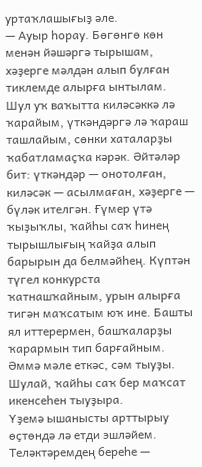уртаҡлашығыҙ әле.
— Ауыр һорау. Бөгөнгө көн менән йәшәргә тырышам, хәҙерге мәлдән алып булған тиклемде алырға ынтылам. Шул уҡ ваҡытта киләсәккә лә ҡарайым, үткәндәргә лә ҡараш ташлайым, сөнки хаталарҙы ҡабатламаҫҡа кәрәк. Әйтәләр бит: үткәндәр — онотолған, киләсәк — асылмаған, хәҙерге — бүләк ителгән. Ғүмер үтә ҡыҙыҡлы, ҡайһы саҡ һинең тырышлығың ҡайҙа алып барырын да белмәйһең. Күптән түгел конкурста ҡатнашҡайным, урын алырға тигән маҡсатым юҡ ине. Башты ял иттерермен, башҡаларҙы ҡарармын тип барғайным. Әммә мәле еткәс, сәм тыуҙы. Шулай, ҡайһы саҡ бер маҡсат икенсеһен тыуҙыра.
Үҙемә ышанысты арттырыу өҫтөндә лә етди эшләйем. Теләктәремдең береһе —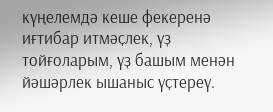күңелемдә кеше фекеренә иғтибар итмәҫлек, үҙ тойғоларым, үҙ башым менән йәшәрлек ышаныс үҫтереү.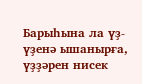Барыһына ла үҙ-үҙенә ышанырға, үҙҙәрен нисек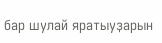бар шулай яратыуҙарын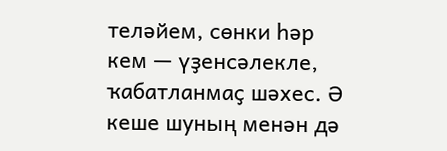теләйем, сөнки һәр кем — үҙенсәлекле, ҡабатланмаҫ шәхес. Ә кеше шуның менән дә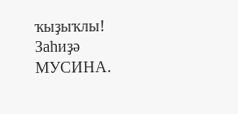ҡыҙыҡлы!
Заһиҙә МУСИНА.